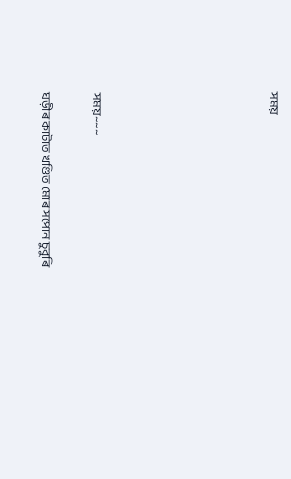সময়






সময়~~~

ঘড়ীৰ কাটাত খণ্ডিত মোৰ সপোন চুবুৰি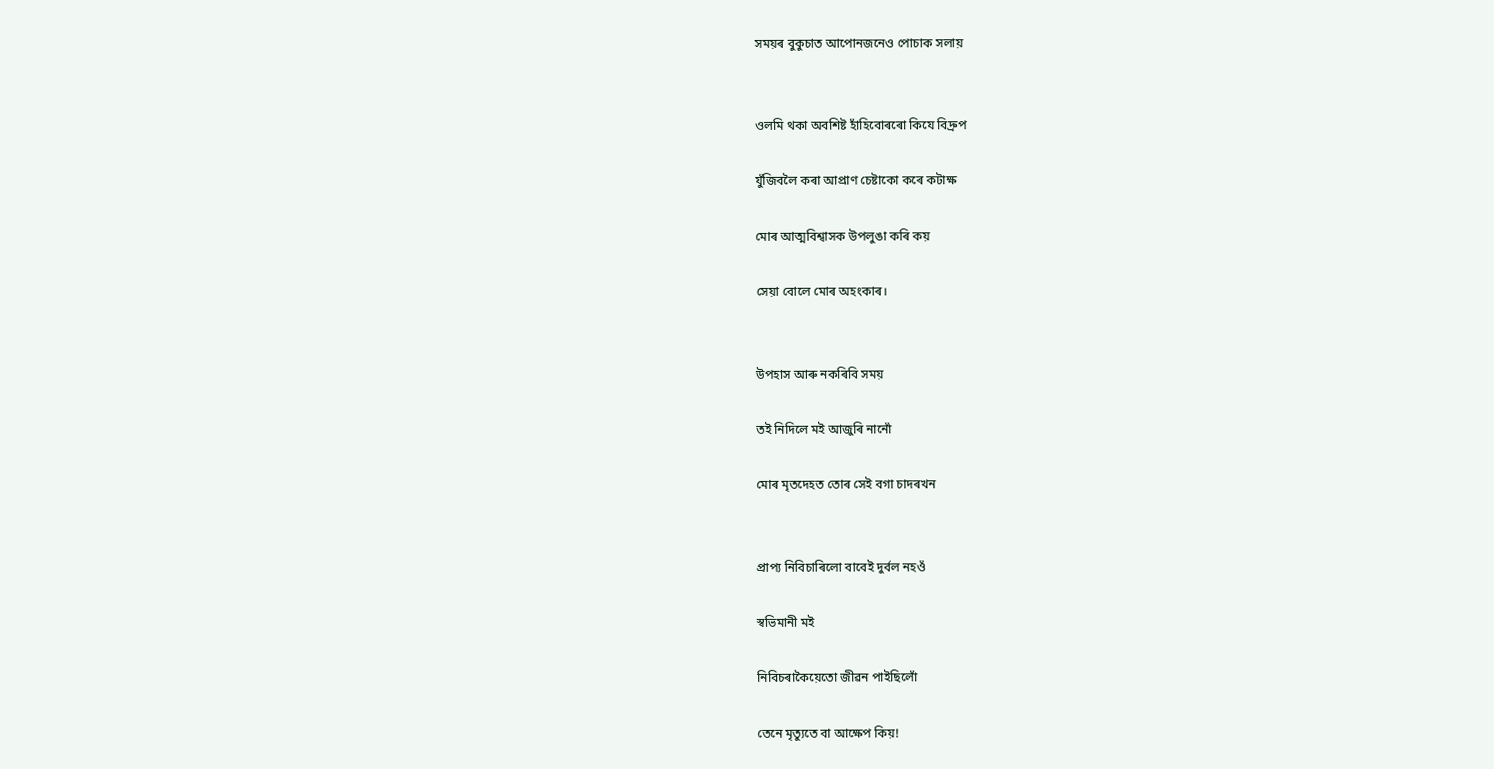সময়ৰ বুকুচাত আপোনজনেও পোচাক সলায়


ওলমি থকা অবশিষ্ট হাঁহিবোৰৰো কিযে বিদ্ৰুপ

যুঁজিবলৈ কৰা আপ্ৰাণ চেষ্টাকো কৰে কটাক্ষ

মোৰ আত্মবিশ্বাসক উপলুঙা কৰি কয়

সেয়া বোলে মোৰ অহংকাৰ।


উপহাস আৰু নকৰিবি সময়

তই নিদিলে মই আজুৰি নানোঁ

মোৰ মৃতদেহত তোৰ সেই বগা চাদৰখন


প্ৰাপ্য নিবিচাৰিলো বাবেই দুৰ্বল নহওঁ

স্বভিমানী মই

নিবিচৰাকৈয়েতো জীৱন পাইছিলোঁ

তেনে মৃত্যুতে বা আক্ষেপ কিয়!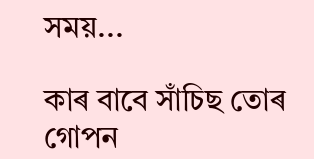সময়...

কাৰ বাবে সাঁচিছ তোৰ গোপন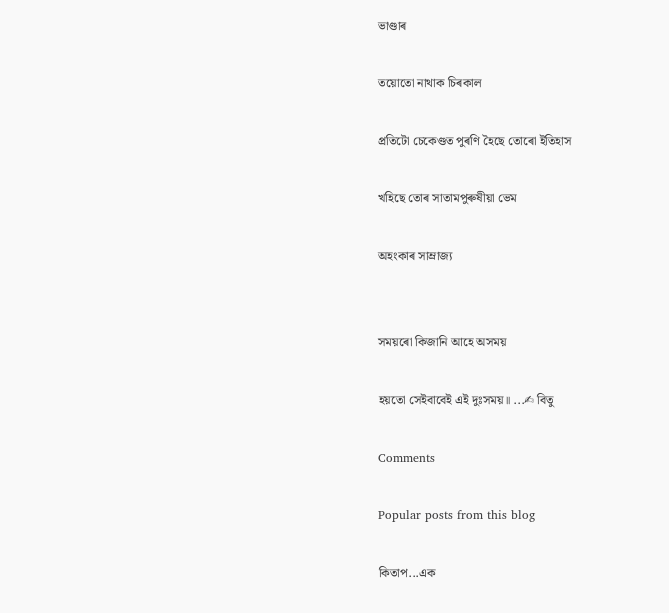ভাণ্ডাৰ

তয়োতো নাথাক চিৰকাল

প্ৰতিটো চেকেণ্ডত পুৰণি হৈছে তোৰো ইতিহাস

খহিছে তোৰ সাতামপুৰুষীয়া ভেম

অহংকাৰ সাম্ৰাজ্য


সময়ৰো কিজানি আহে অসময়

হয়তো সেইবাবেই এই দুঃসময়॥ ...✍ বিতু

Comments

Popular posts from this blog

কিতাপ...এক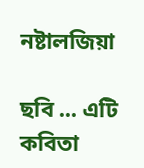নষ্টালজিয়া

ছবি ... এটি কবিতা